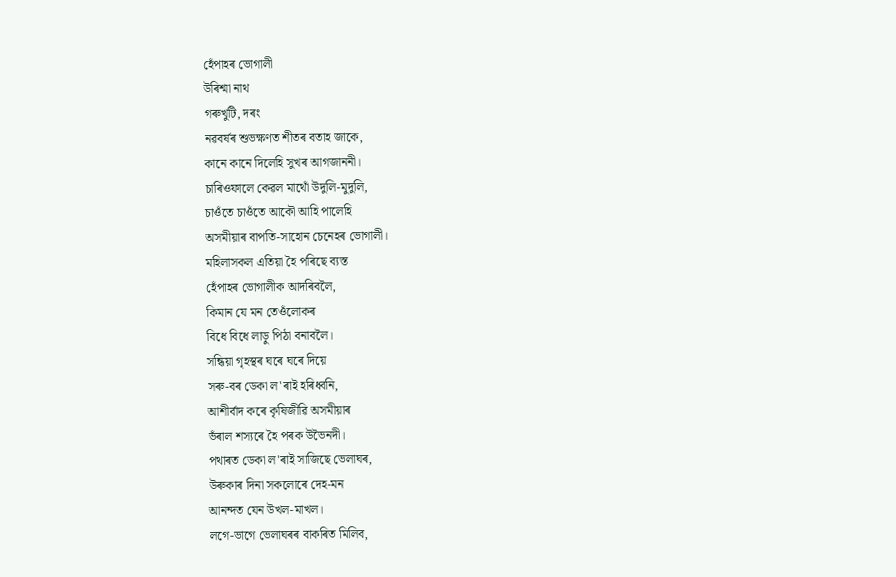হেঁপাহৰ ভোগালী
উৰিশ্মা নাথ
গৰুখুটি, দৰং
নৱবৰ্ষৰ শুভক্ষণত শীতৰ বতাহ জাকে,
কানে কানে দিলেহি সুখৰ আগজাননী।
চাৰিওফালে কেৱল মাথোঁ উদুলি-মুদুলি,
চাওঁতে চাওঁতে আকৌ আহি পালেহি
অসমীয়াৰ বাপতি-সাহোন চেনেহৰ ভোগালী।
মহিলাসকল এতিয়া হৈ পৰিছে ব্যস্ত
হেঁপাহৰ ভোগালীক আদৰিবলৈ,
কিমান যে মন তেওঁলোকৰ
বিধে বিধে লাড়ু পিঠা বনাবলৈ।
সন্ধিয়া গৃহস্থৰ ঘৰে ঘৰে দিয়ে
সৰু-বৰ ডেকা ল'ৰাই হৰিধ্বনি,
আশীৰ্বাদ কৰে কৃষিজীৱি অসমীয়াৰ
ভঁৰাল শস্যৰে হৈ পৰক উভৈনদী।
পথাৰত ডেকা ল'ৰাই সাজিছে ভেলাঘৰ,
উৰুকাৰ দিনা সকলোৰে দেহ-মন
আনন্দত যেন উখল-মাখল।
লগে-ভাগে ভেলাঘৰৰ বাকৰিত মিলিব,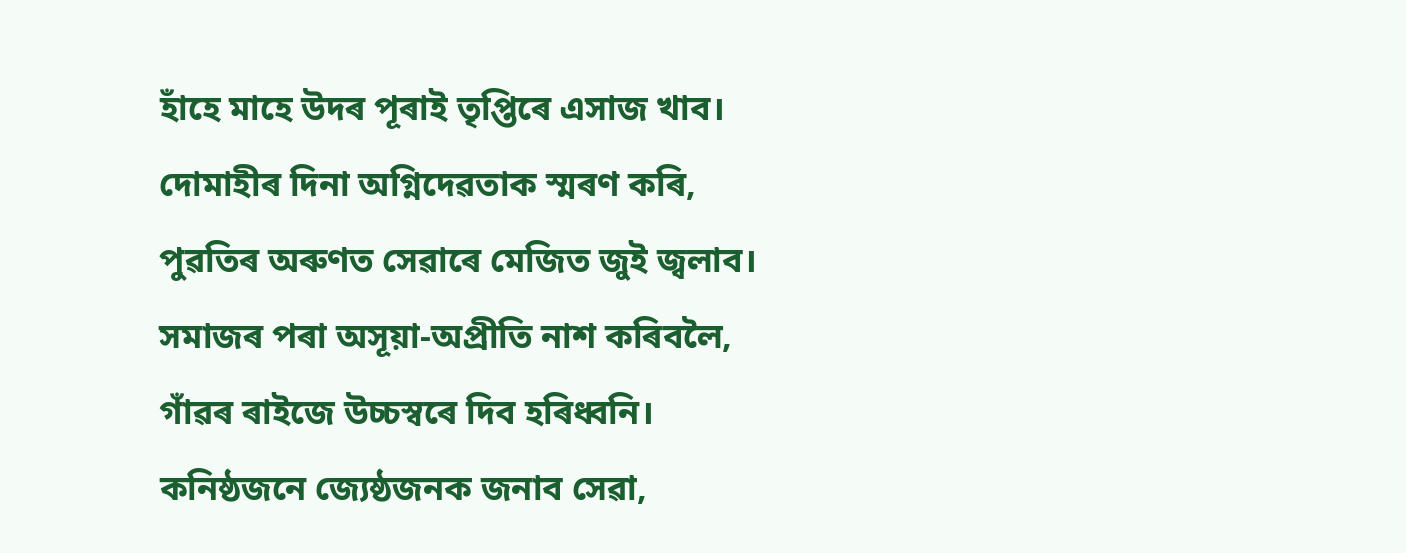হাঁহে মাহে উদৰ পূৰাই তৃপ্তিৰে এসাজ খাব।
দোমাহীৰ দিনা অগ্নিদেৱতাক স্মৰণ কৰি,
পুৱতিৰ অৰুণত সেৱাৰে মেজিত জুই জ্বলাব।
সমাজৰ পৰা অসূয়া-অপ্ৰীতি নাশ কৰিবলৈ,
গাঁৱৰ ৰাইজে উচ্চস্বৰে দিব হৰিধ্বনি।
কনিষ্ঠজনে জ্যেষ্ঠজনক জনাব সেৱা,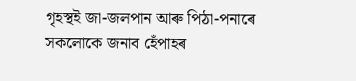গৃহস্থই জা-জলপান আৰু পিঠা-পনাৰে
সকলোকে জনাব হেঁপাহৰ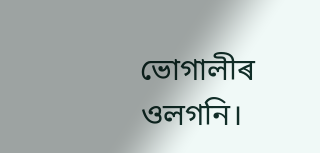ভোগালীৰ ওলগনি।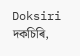Doksiri দকচিৰি,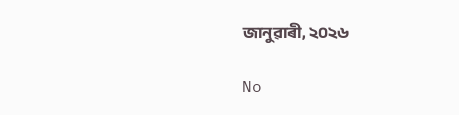জানুৱাৰী, ২০২৬

No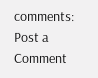comments:
Post a Comment